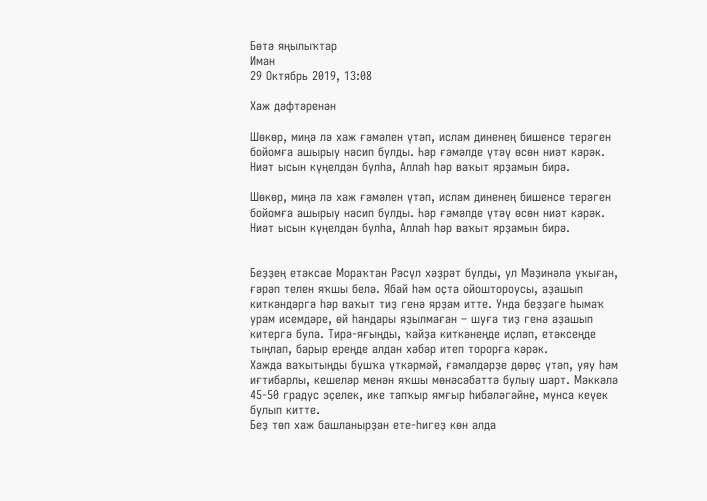Бөтә яңылыҡтар
Иман
29 Октябрь 2019, 13:08

Хаж дәфтәренән

Шөкөр, миңә лә хаж ғәмәлен үтәп, ислам диненең бишенсе терәген бойомға ашырыу насип булды. Һәр ғәмәлде үтәү өсөн ниәт кәрәк. Ниәт ысын күңелдән булһа, Аллаһ һәр ваҡыт ярҙамын бирә.

Шөкөр, миңә лә хаж ғәмәлен үтәп, ислам диненең бишенсе терәген бойомға ашырыу насип булды. Һәр ғәмәлде үтәү өсөн ниәт кәрәк. Ниәт ысын күңелдән булһа, Аллаһ һәр ваҡыт ярҙамын бирә.


Беҙҙең етәксaе Мораҡтан Рәсүл хәҙрәт булды, ул Мәҙинәлә уҡыған, ғәрәп телен яҡшы белә. Ябай һәм оҫта ойоштороусы, аҙашып киткәндәргә һәр ваҡыт тиҙ генә ярҙам итте. Унда беҙҙәге һымаҡ урам исемдәре, өй һандары яҙылмаған – шуға тиҙ генә аҙашып китергә була. Тирә-яғыңды, ҡайҙа киткәнеңде иҫләп, етәксеңде тыңлап, барыр ереңде алдан хәбәр итеп торорға кәрәк.
Хажда ваҡытыңды бушҡа үткәрмәй, ғәмәлдәрҙе дөрөҫ үтәп, уяу һәм иғтибарлы, кешеләр менән яҡшы мөнәсәбәттә булыу шарт. Мәккәлә 45-50 градус эҫелек, ике тапҡыр ямғыр һибәләгәйне, мунса кеүек булып китте.
Беҙ төп хаж башланырҙан ете-һигеҙ көн алда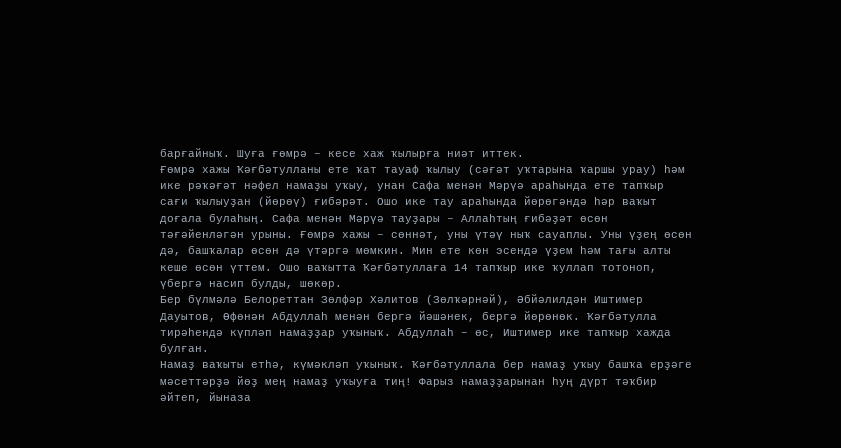барғайныҡ. Шуға ғөмрә – кесе хаж ҡылырға ниәт иттек.
Ғөмрә хажы Ҡәғбәтулланы ете ҡат тауаф ҡылыу (сәғәт уҡтарына ҡаршы урау) һәм ике рәҡәғәт нәфел намаҙы уҡыу, унан Сафа менән Мәрүә араһында ете тапҡыр сағи ҡылыуҙан (йөрөү) ғибәрәт. Ошо ике тау араһында йөрөгәндә һәр ваҡыт доғала булаһың. Сафа менән Мәрүә тауҙары – Аллаһтың ғибәҙәт өсөн тәғәйенләгән урыны. Ғөмрә хажы – сөннәт, уны үтәү ныҡ сауаплы. Уны үҙең өсөн дә, башҡалар өсөн дә үтәргә мөмкин. Мин ете көн эсендә үҙем һәм тағы алты кеше өсөн үттем. Ошо ваҡытта Ҡәғбәтуллаға 14 тапҡыр ике ҡуллап тотоноп, үбергә насип булды, шөкөр.
Бер бүлмәлә Белореттан Зөлфәр Хәлитов (Зөлҡәрнәй), Әбйәлилдән Иштимер Дауытов, Өфөнән Абдуллаһ менән бергә йәшәнек, бергә йөрөнөк. Ҡәғбәтулла тирәһендә күпләп намаҙҙар уҡыныҡ. Абдуллаһ – өс, Иштимер ике тапҡыр хажда булған.
Намаҙ ваҡыты етһә, күмәкләп уҡыныҡ. Ҡәғбәтуллала бер намаҙ уҡыу башҡа ерҙәге мәсеттәрҙә йөҙ мең намаҙ уҡыуға тиң! Фарыз намаҙҙарынан һуң дүрт тәҡбир әйтеп, йыназа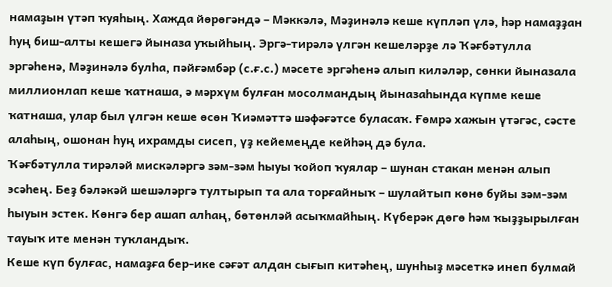намаҙын үтәп ҡуяһың. Хажда йөрөгәндә – Мәккәлә, Мәҙинәлә кеше күпләп үлә, һәр намаҙҙан һуң биш-алты кешегә йыназа уҡыйһың. Эргә-тирәлә үлгән кешеләрҙе лә Ҡәғбәтулла эргәһенә, Мәҙинәлә булһа, пәйғәмбәр (с.ғ.с.) мәсете эргәһенә алып киләләр, сөнки йыназала миллионлап кеше ҡатнаша, ә мәрхүм булған мосолмандың йыназаһында күпме кеше ҡатнаша, улар был үлгән кеше өсөн Ҡиәмәттә шәфәғәтсе буласаҡ. Ғөмрә хажын үтәгәс, сәсте алаһың, ошонан һуң ихрамды сисеп, үҙ кейемеңде кейһәң дә була.
Ҡәғбәтулла тирәләй мискәләргә зәм-зәм һыуы ҡойоп ҡуялар – шунан стакан менән алып эсәһең. Беҙ бәләкәй шешәләргә тултырып та ала торғайныҡ – шулайтып көнө буйы зәм-зәм һыуын эстек. Көнгә бер ашап алһаң, бөтөнләй асыҡмайһың. Күберәк дөгө һәм ҡыҙҙырылған тауыҡ ите менән туҡландыҡ.
Кеше күп булғас, намаҙға бер-ике сәғәт алдан сығып китәһең, шунһыҙ мәсеткә инеп булмай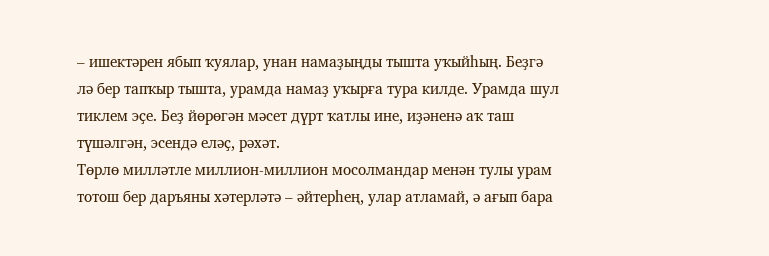– ишектәрен ябып ҡуялар, унан намаҙыңды тышта уҡыйһың. Беҙгә лә бер тапҡыр тышта, урамда намаҙ уҡырға тура килде. Урамда шул тиклем эҫе. Беҙ йөрөгән мәсет дүрт ҡатлы ине, иҙәненә аҡ таш түшәлгән, эсендә еләҫ, рәхәт.
Төрлө милләтле миллион-миллион мосолмандар менән тулы урам тотош бер даръяны хәтерләтә – әйтерһең, улар атламай, ә ағып бара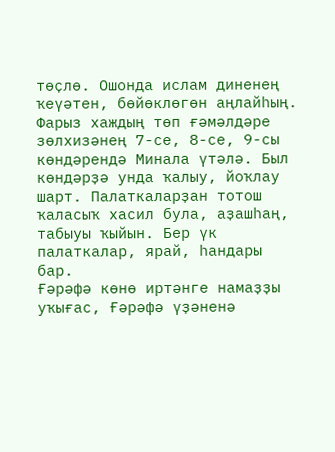төҫлө. Ошонда ислам диненең ҡеүәтен, бөйөклөгөн аңлайһың.
Фарыз хаждың төп ғәмәлдәре зөлхизәнең 7-се, 8-се, 9-сы көндәрендә Минала үтәлә. Был көндәрҙә унда ҡалыу, йоҡлау шарт. Палаткаларҙан тотош ҡаласыҡ хасил була, аҙашһаң, табыуы ҡыйын. Бер үк палаткалар, ярай, һандары бар.
Ғәрәфә көнө иртәнге намаҙҙы уҡығас, Ғәрәфә үҙәненә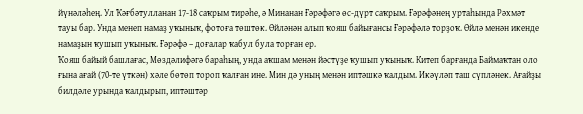йүнәләһең. Ул Ҡәғбәтулланан 17-18 саҡрым тирәһе, ә Минанан Ғәрәфәгә өс-дүрт саҡрым. Ғәрәфәнең уртаһында Рәхмәт тауы бар. Унда менеп намаҙ уҡыныҡ, фотоға төштөк. Өйләнән алып ҡояш байығансы Ғәрәфәлә торҙоҡ. Өйлә менән икенде намаҙын ҡушып уҡыныҡ. Ғәрәфә – доғалар ҡабул була торған ер.
Ҡояш байый башлағас, Мөздәлифәгә бараһың, унда аҡшам менән йәстүҙе ҡушып уҡыныҡ. Китеп барғанда Баймаҡтан оло ғына ағай (70-те үткән) хәле бөтөп тороп ҡалған ине. Мин дә уның менән иптәшкә ҡалдым. Икәүләп таш сүпләнек. Ағайҙы билдәле урында ҡалдырып, иптәштәр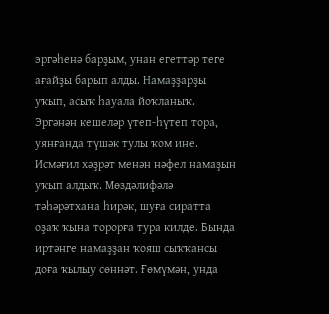эргәһенә барҙым, унан егеттәр теге ағайҙы барып алды. Намаҙҙарҙы уҡып, асыҡ һауала йоҡланыҡ. Эргәнән кешеләр үтеп-һүтеп тора, уянғанда түшәк тулы ҡом ине. Исмәғил хәҙрәт менән нәфел намаҙын уҡып алдыҡ. Мөздәлифәлә тәһәрәтхана һирәк, шуға сиратта оҙаҡ ҡына торорға тура килде. Бында иртәнге намаҙҙан ҡояш сыҡҡансы доға ҡылыу сөннәт. Ғөмүмән, унда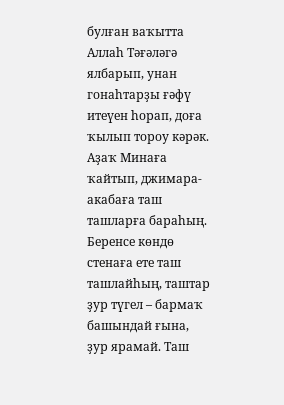булған ваҡытта Аллаһ Тәғәләгә ялбарып, унан гонаһтарҙы ғәфү итеүен һорап, доға ҡылып тороу кәрәк.
Аҙаҡ Минаға ҡайтып, джимара-акабаға таш ташларға бараһың. Беренсе көндө стенаға ете таш ташлайһың, таштар ҙур түгел – бармаҡ башындай ғына, ҙур ярамай. Таш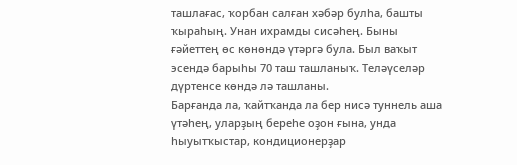ташлағас, ҡорбан салған хәбәр булһа, башты ҡыраһың. Унан ихрамды сисәһең. Быны ғәйеттең өс көнөндә үтәргә була. Был ваҡыт эсендә барыһы 70 таш ташланыҡ. Теләүселәр дүртенсе көндә лә ташланы.
Барғанда ла, ҡайтҡанда ла бер нисә туннель аша үтәһең, уларҙың береһе оҙон ғына, унда һыуытҡыстар, кондиционерҙар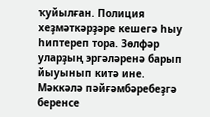ҡуйылған. Полиция хеҙмәткәрҙәре кешегә һыу һиптереп тора. Зөлфәр уларҙың эргәләренә барып йыуынып китә ине.
Мәккәлә пәйғәмбәребеҙгә беренсе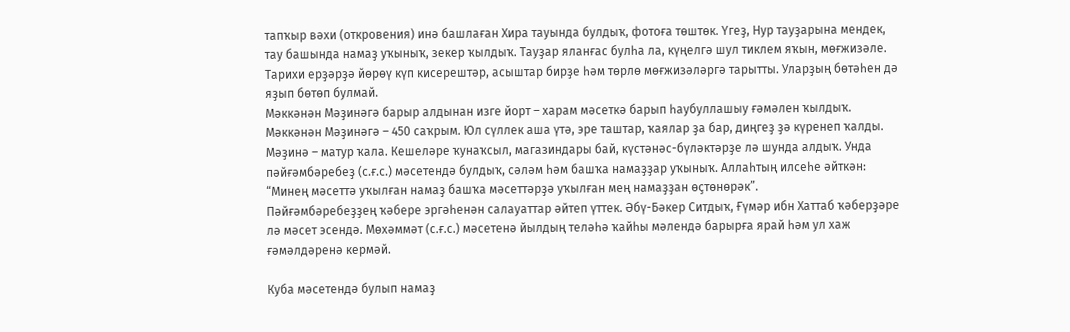тапҡыр вәхи (откровения) инә башлаған Хира тауында булдыҡ, фотоға төштөк. Үгеҙ, Нур тауҙарына мендек, тау башында намаҙ уҡыныҡ, зекер ҡылдыҡ. Тауҙар яланғас булһа ла, күңелгә шул тиклем яҡын, мөғжизәле. Тарихи ерҙәрҙә йөрөү күп кисерештәр, асыштар бирҙе һәм төрлө мөғжизәләргә тарытты. Уларҙың бөтәһен дә яҙып бөтөп булмай.
Мәккәнән Мәҙинәгә барыр алдынан изге йорт – харам мәсеткә барып һаубуллашыу ғәмәлен ҡылдыҡ. Мәккәнән Мәҙинәгә – 450 саҡрым. Юл сүллек аша үтә, эре таштар, ҡаялар ҙа бар, диңгеҙ ҙә күренеп ҡалды.
Мәҙинә – матур ҡала. Кешеләре ҡунаҡсыл, магазиндары бай, күстәнәс-бүләктәрҙе лә шунда алдыҡ. Унда пәйғәмбәребеҙ (с.ғ.с.) мәсетендә булдыҡ, сәләм һәм башҡа намаҙҙар уҡыныҡ. Аллаһтың илсеһе әйткән: “Минең мәсеттә уҡылған намаҙ башҡа мәсеттәрҙә уҡылған мең намаҙҙан өҫтөнөрәк”.
Пәйғәмбәребеҙҙең ҡәбере эргәһенән салауаттар әйтеп үттек. Әбү-Бәкер Ситдыҡ, Ғүмәр ибн Хаттаб ҡәберҙәре лә мәсет эсендә. Мөхәммәт (с.ғ.с.) мәсетенә йылдың теләһә ҡайһы мәлендә барырға ярай һәм ул хаж ғәмәлдәренә кермәй.

Куба мәсетендә булып намаҙ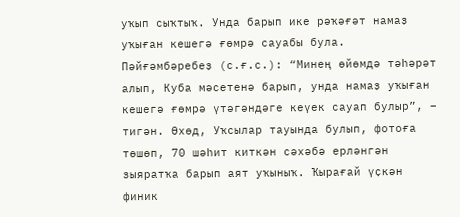уҡып сыҡтыҡ. Унда барып ике рәҡәғәт намаҙ уҡыған кешегә ғөмрә сауабы була.
Пәйғәмбәребеҙ (с.ғ.с.): “Минең өйөмдә тәһәрәт алып, Куба мәсетенә барып, унда намаҙ уҡыған кешегә ғөмрә үтәгәндәге кеүек сауап булыр”, – тигән. Өхөд, Уҡсылар тауында булып, фотоға төшөп, 70 шәһит киткән сәхәбә ерләнгән зыяратҡа барып аят уҡыныҡ. Ҡырағай үҫкән финик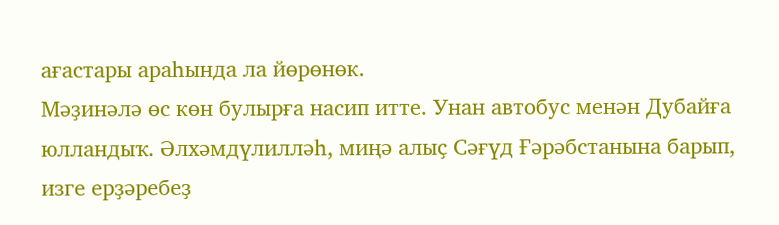ағастары араһында ла йөрөнөк.
Мәҙинәлә өс көн булырға насип итте. Унан автобус менән Дубайға юлландыҡ. Әлхәмдүлилләһ, миңә алыҫ Сәғүд Ғәрәбстанына барып, изге ерҙәребеҙ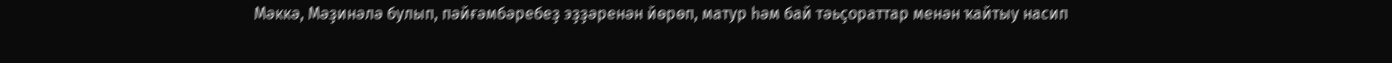Мәккә, Мәҙинәлә булып, пәйғәмбәребеҙ эҙҙәренән йөрөп, матур һәм бай тәьҫораттар менән ҡайтыу насип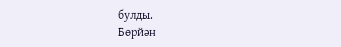булды.
Бөрйән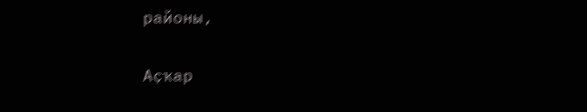районы,

Аҫҡар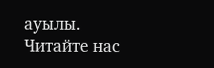ауылы.
Читайте нас